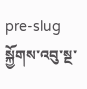pre-slug སྐྱོགས་འབུ་སྔ་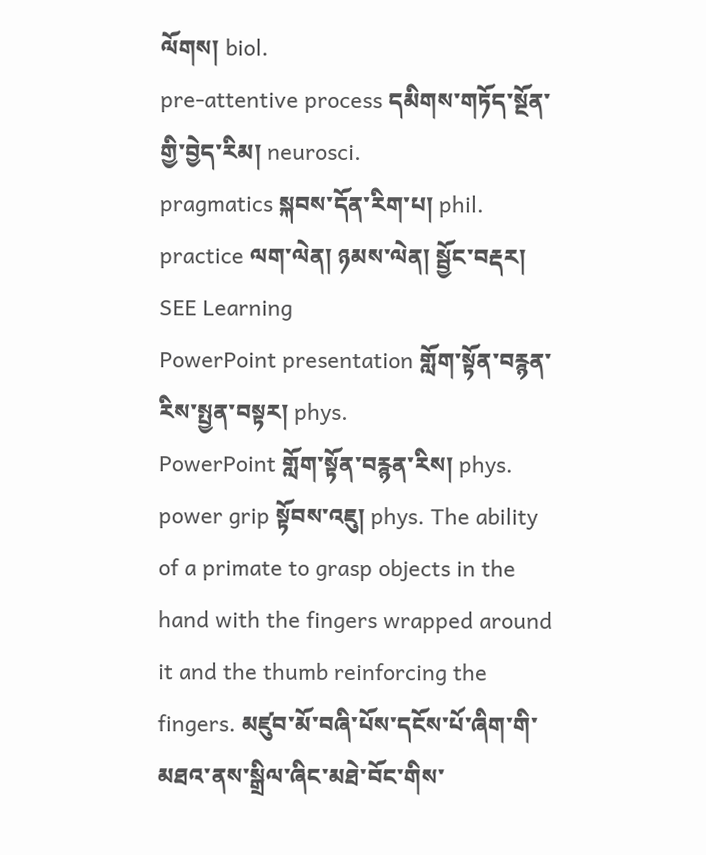ལོགས། biol.
pre-attentive process དམིགས་གཏོད་སྔོན་གྱི་བྱེད་རིམ། neurosci.
pragmatics སྐབས་དོན་རིག་པ། phil.
practice ལག་ལེན། ཉམས་ལེན། སྦྱོང་བརྡར། SEE Learning
PowerPoint presentation གློག་སྟོན་བརྙན་རིས་སྤྱན་བསྟར། phys.
PowerPoint གློག་སྟོན་བརྙན་རིས། phys.
power grip སྟོབས་འཇུ། phys. The ability of a primate to grasp objects in the hand with the fingers wrapped around it and the thumb reinforcing the fingers. མཛུབ་མོ་བཞི་པོས་དངོས་པོ་ཞིག་གི་མཐའ་ནས་སྒྲིལ་ཞིང་མཐེ་བོང་གིས་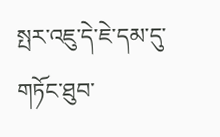སྤར་འཇུ་དེ་ཇེ་དམ་དུ་གཏོང་ཐུབ་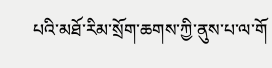པའི་མཐོ་རིམ་སྲོག་ཆགས་ཀྱི་ནུས་པ་ལ་གོ